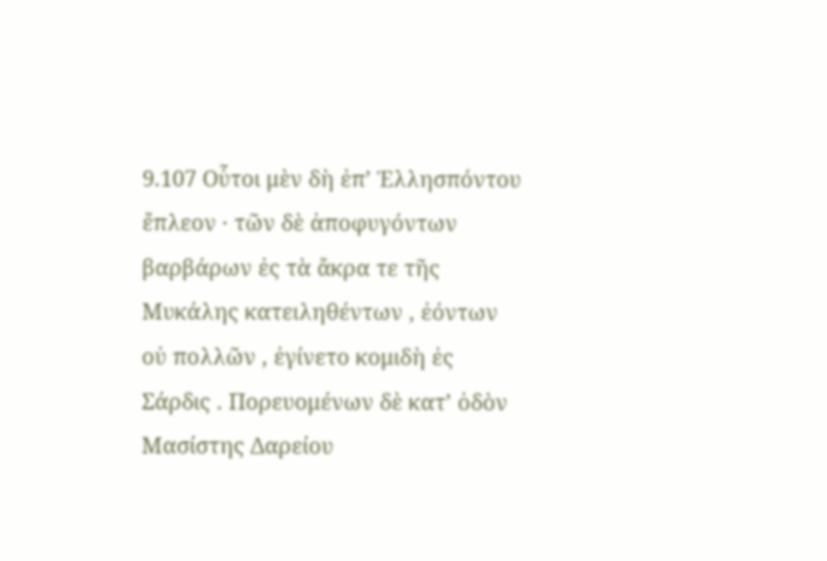9.107 Οὗτοι μὲν δὴ ἐπ’ Ἑλλησπόντου ἔπλεον · τῶν δὲ ἀποφυγόντων βαρβάρων ἐς τὰ ἄκρα τε τῆς Μυκάλης κατειληθέντων , ἐόντων οὐ πολλῶν , ἐγίνετο κομιδὴ ἐς Σάρδις . Πορευομένων δὲ κατ’ ὁδὸν Μασίστης Δαρείου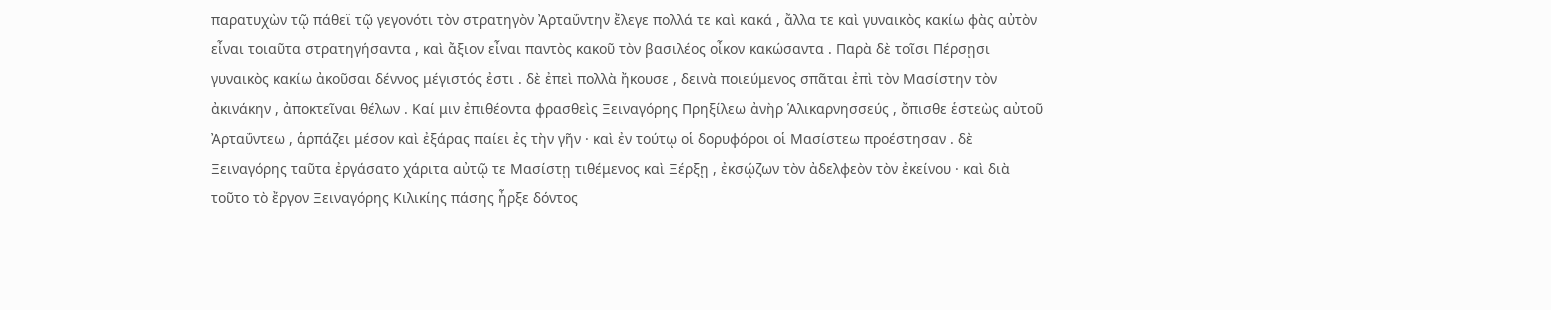παρατυχὼν τῷ πάθεϊ τῷ γεγονότι τὸν στρατηγὸν Ἀρταΰντην ἔλεγε πολλά τε καὶ κακά , ἄλλα τε καὶ γυναικὸς κακίω φὰς αὐτὸν εἶναι τοιαῦτα στρατηγήσαντα , καὶ ἄξιον εἶναι παντὸς κακοῦ τὸν βασιλέος οἶκον κακώσαντα . Παρὰ δὲ τοῖσι Πέρσῃσι γυναικὸς κακίω ἀκοῦσαι δέννος μέγιστός ἐστι . δὲ ἐπεὶ πολλὰ ἤκουσε , δεινὰ ποιεύμενος σπᾶται ἐπὶ τὸν Μασίστην τὸν ἀκινάκην , ἀποκτεῖναι θέλων . Καί μιν ἐπιθέοντα φρασθεὶς Ξειναγόρης Πρηξίλεω ἀνὴρ Ἁλικαρνησσεύς , ὄπισθε ἑστεὼς αὐτοῦ Ἀρταΰντεω , ἁρπάζει μέσον καὶ ἐξάρας παίει ἐς τὴν γῆν · καὶ ἐν τούτῳ οἱ δορυφόροι οἱ Μασίστεω προέστησαν . δὲ Ξειναγόρης ταῦτα ἐργάσατο χάριτα αὐτῷ τε Μασίστῃ τιθέμενος καὶ Ξέρξῃ , ἐκσῴζων τὸν ἀδελφεὸν τὸν ἐκείνου · καὶ διὰ τοῦτο τὸ ἔργον Ξειναγόρης Κιλικίης πάσης ἦρξε δόντος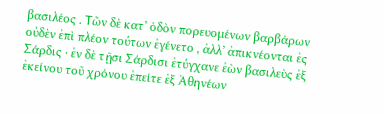βασιλέος . Τῶν δὲ κατ’ ὁδὸν πορευομένων βαρβάρων οὐδὲν ἐπὶ πλέον τούτων ἐγένετο , ἀλλ’ ἀπικνέονται ἐς Σάρδις · ἐν δὲ τῇσι Σάρδισι ἐτύγχανε ἐὼν βασιλεὺς ἐξ ἐκείνου τοῦ χρόνου ἐπείτε ἐξ Ἀθηνέων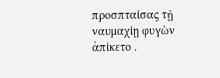προσπταίσας τῇ ναυμαχίῃ φυγὼν ἀπίκετο .